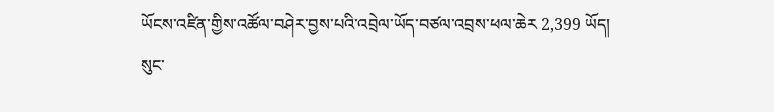ཡོངས་འཛིན་གྱིས་འཚོལ་བཤེར་བྱས་པའི་འབྲེལ་ཡོད་བཙལ་འབྲས་ཕལ་ཆེར 2,399 ཡོད།
སུང་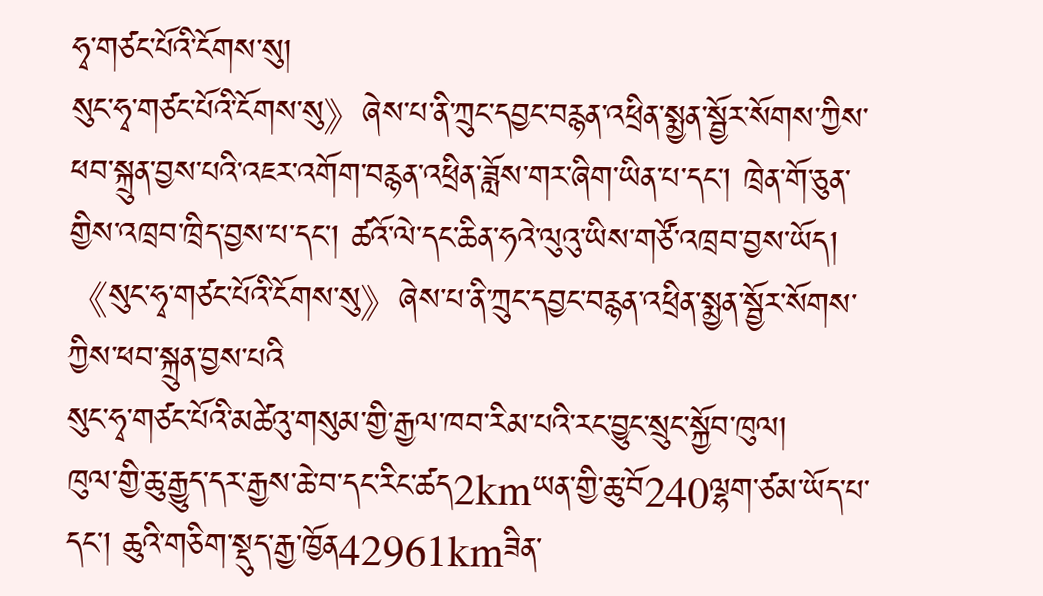ཧྭ་གཙང་པོའི་ངོགས་སུ།
སུང་ཧྭ་གཙང་པོའི་ངོགས་སུ》ཞེས་པ་ནི་ཀྲུང་དབྱང་བརྙན་འཕྲིན་སྨྱན་སྦྱོར་སོགས་ཀྱིས་ཕབ་སྐྲུན་བྱས་པའི་འཇར་འགོག་བརྙན་འཕྲིན་ཟློས་གར་ཞིག་ཡིན་པ་དང་། ཁྲེན་གོ་ཅུན་གྱིས་འཁྲབ་ཁྲིད་བྱས་པ་དང་། ཚའོ་ལེ་དང་ཆིན་ཧའེ་ལུའུ་ཡིས་གཙོ་འཁྲབ་བྱས་ཡོད།《སུང་ཧྭ་གཙང་པོའི་ངོགས་སུ》ཞེས་པ་ནི་ཀྲུང་དབྱང་བརྙན་འཕྲིན་སྨྱན་སྦྱོར་སོགས་ཀྱིས་ཕབ་སྐྲུན་བྱས་པའི
སུང་ཧྭ་གཙང་པོའི་མཚེའུ་གསུམ་གྱི་རྒྱལ་ཁབ་རིམ་པའི་རང་བྱུང་སྲུང་སྐྱོབ་ཁུལ།
ཁུལ་གྱི་ཆུ་རྒྱུད་དར་རྒྱས་ཆེ་བ་དང་རིང་ཚད2kmཡན་གྱི་ཆུ་བོ240ལྷག་ཙམ་ཡོད་པ་དང་། ཆུའི་གཅིག་སྡུད་རྒྱ་ཁྱོན42961kmཟིན་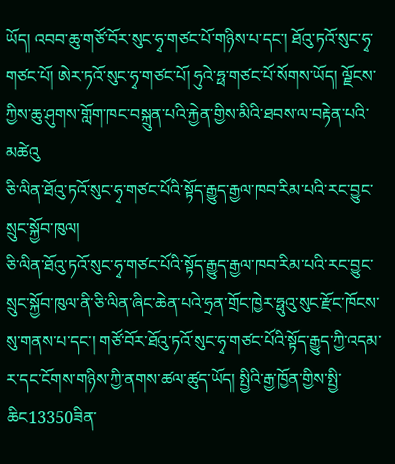ཡོད། འབབ་ཆུ་གཙོ་བོར་སུང་ཧྭ་གཙང་པོ་གཉིས་པ་དང་། ཐོའུ་ཏའོ་སུང་ཧྭ་གཙང་པོ། ཨེར་ཏའོ་སུང་ཧྭ་གཙང་པོ། ཧུའེ་ཧྥ་གཙང་པོ་སོགས་ཡོད། ལྗོངས་ཀྱིས་ཆུ་ཤུགས་གློག་ཁང་བསྐྲུན་པའི་རྐྱེན་གྱིས་མིའི་ཐབས་ལ་བརྟེན་པའི་མཚེའུ
ཅི་ལིན་ཐོའུ་ཏའོ་སུང་ཧྭ་གཙང་པོའི་སྟོད་རྒྱུད་རྒྱལ་ཁབ་རིམ་པའི་རང་བྱུང་སྲུང་སྐྱོབ་ཁུལ།
ཅི་ལིན་ཐོའུ་ཏའོ་སུང་ཧྭ་གཙང་པོའི་སྟོད་རྒྱུད་རྒྱལ་ཁབ་རིམ་པའི་རང་བྱུང་སྲུང་སྐྱོབ་ཁུལ་ནི་ཅི་ལིན་ཞིང་ཆེན་པའེ་ཧྲན་གྲོང་ཁྱེར་ཧྥུའུ་སུང་རྫོང་ཁོངས་སུ་གནས་པ་དང་། གཙོ་བོར་ཐོའུ་ཏའོ་སུང་ཧྭ་གཙང་པོའི་སྟོད་རྒྱུད་ཀྱི་འདམ་ར་དང་ངོགས་གཉིས་ཀྱི་ནགས་ཚལ་ཚུད་ཡོད། སྤྱིའི་རྒྱ་ཁྱོན་གྱིས་སྤྱི་ཆིང13350ཟིན་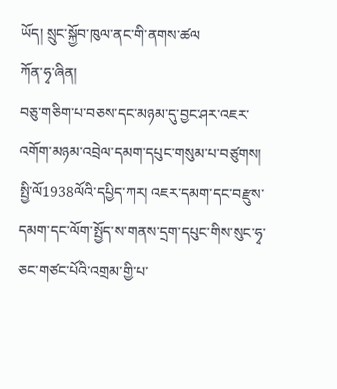ཡོད། སྲུང་སྐྱོབ་ཁུལ་ནང་གི་ནགས་ཚལ
ཀོན་ཧྭ་ཞིན།
བཅུ་གཅིག་པ་བཅས་དང་མཉམ་དུ་བྱང་ཤར་འཇར་འགོག་མཉམ་འབྲེལ་དམག་དཔུང་གསུམ་པ་བཙུགས། སྤྱི་ལོ1938ལོའི་དཔྱིད་ཀར། འཇར་དམག་དང་བརྫུས་དམག་དང་ལོག་སྤྱོད་ས་གནས་དྲག་དཔུང་གིས་སུང་ཧྭ་ཅང་གཙང་པོའི་འགྲམ་གྱི་པ་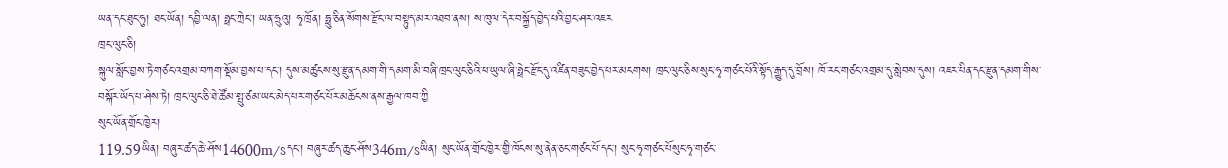ཡན་དང་ཐུང་ཧུ། ཐང་ཡོན། དབྱི་ལན། ཧྥང་ཀྲེང་། ཡན་ཧྲུའུ། ཧྭ་ཁྲོན། ཧྥུ་ཅིན་སོགས་རྫོང་ལ་བསྟུད་མར་འཐབ་ནས། ས་ཁུལ་དེར་བསྐྱོད་བྱེད་པའི་བྱང་ཤར་འཇར
ཁྲང་ལུང་ཅི།
སྐུལ་སློང་བྱས་ཏེ་གཙང་འགྲམ་བཀག་སྡོམ་བྱས་པ་དང་། དུས་མཚུངས་སུ་རྫུན་དམག་གི་དམག་མི་བཞི་ཁྲང་ལུང་ཅིའི་ཕ་ཡུལ་ཞི་ཧྥེང་རྫོང་དུ་འཛིན་བཟུང་བྱེད་པར་མངགས། ཁྲང་ལུང་ཅིས་སུང་ཧྭ་གཙང་པོའི་སྟོད་རྒྱུད་དུ་བྲོས། ཁོ་རང་གཙང་འགྲམ་དུ་སླེབས་དུས། འཇར་པིན་དང་རྫུན་དམག་གིས་བསྐོར་ཡོད་པ་ཤེས་ཏེ། ཁྲང་ལུང་ཅི་ཐེ་ཚོམ་སྤུ་ཙམ་ཡང་མེད་པར་གཙང་པོར་མཆོངས་ནས་རྒྱལ་ཁབ་ཀྱི
སུང་ཡོན་གྲོང་ཁྱེར།
119.59ཡིན། བཞུར་ཚད་ཆེ་ཤོས14600m/sདང་། བཞུར་ཚད་ཆུང་ཤོས346m/sཡིན། སུང་ཡོན་གྲོང་ཁྱེར་གྱི་ཁོངས་སུ་ནེན་ཅང་གཙང་པོ་དང་། སུང་ཧྭ་གཙང་པོསུང་ཧྭ་གཙང་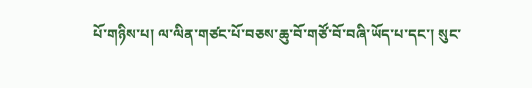པོ་གཉིས་པ། ལ་ལིན་གཙང་པོ་བཅས་ཆུ་བོ་གཙོ་བོ་བཞི་ཡོད་པ་དང་། སུང་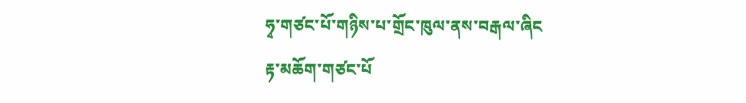ཧྭ་གཙང་པོ་གཉིས་པ་གྲོང་ཁུལ་ནས་བརྒལ་ཞིང
རྟ་མཆོག་གཙང་པོ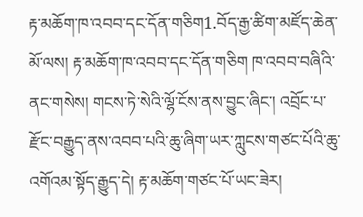རྟ་མཆོག་ཁ་འབབ་དང་དོན་གཅིག1.བོད་རྒྱ་ཚིག་མཛོད་ཆེན་མོ་ལས། རྟ་མཆོག་ཁ་འབབ་དང་དོན་གཅིག ཁ་འབབ་བཞིའི་ནང་གསེས། གངས་ཏེ་སེའི་ལྷོ་ངོས་ནས་བྱུང་ཞིང་། འབྲོང་པ་རྫོང་བརྒྱུད་ནས་འབབ་པའི་ཆུ་ཞིག་ཡར་ཀླུངས་གཙང་པོའི་ཆུ་འགོའམ་སྟོད་རྒྱུད་དེ། རྟ་མཆོག་གཙང་པོ་ཡང་ཟེར།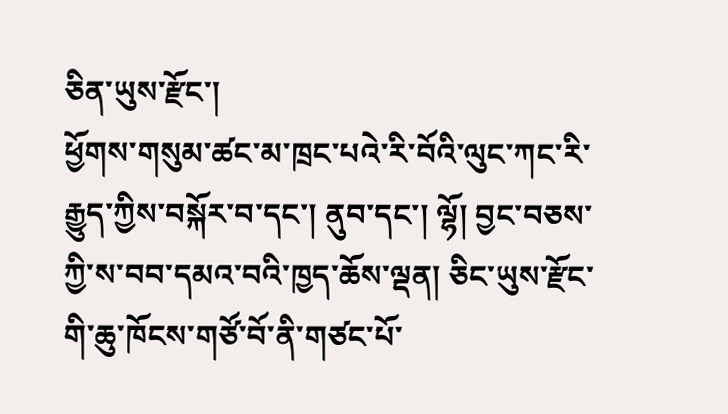ཅིན་ཡུས་རྫོང་།
ཕྱོགས་གསུམ་ཚང་མ་ཁྲང་པའེ་རི་བོའི་ལུང་ཀང་རི་རྒྱུད་ཀྱིས་བསྐོར་བ་དང་། ནུབ་དང་། ལྷོ། བྱང་བཅས་ཀྱི་ས་བབ་དམའ་བའི་ཁྱད་ཆོས་ལྡན། ཅིང་ཡུས་རྫོང་གི་ཆུ་ཁོངས་གཙོ་བོ་ནི་གཙང་པོ་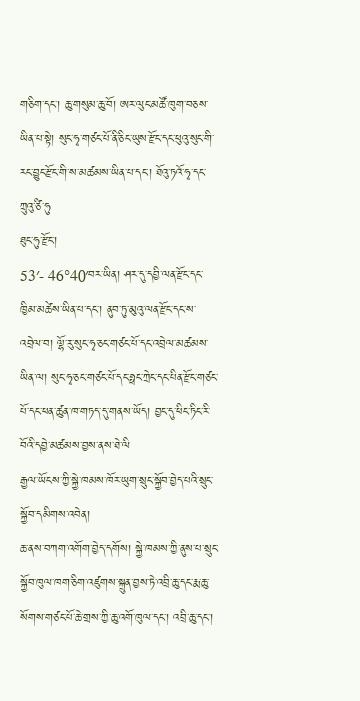གཅིག་དང་། ཆུ་གསུམ་ཆུ་བོ། ཨར་ལུང་མཚོ་ཁུག་བཅས་ཡིན་པ་སྟེ། སུང་ཧྭ་གཙང་པོ་ནི་ཅིང་ཡུས་རྫོང་དང་ཕུའུ་སུང་གི་རང་བྱུང་རྫོང་གི་ས་མཚམས་ཡིན་པ་དང་། ཐོའུ་ཏའོ་ཧྭ་དང་ཀྲུའུ་ཙི་ཧུ
ཐུང་ཧུ་རྫོང་།
53′- 46°40′བར་ཡིན། ཤར་དུ་དབྱི་ལན་རྫོང་དང་ཁྱིམ་མཚེས་ཡིན་པ་དང་། ནུབ་ཏུ་མུའུ་ལན་རྫོང་དང་ས་འབྲེལ་བ། ལྷོ་རུ་སུང་ཧྭ་ཅང་གཙང་པོ་དང་འབྲེལ་མཚམས་ཡིན་ལ། སུང་ཧྭ་ཅང་གཙང་པོ་དང་ཧྥང་ཀྲེང་དང་པིན་རྫོང་གཙང་པོ་དང་ཕན་ཚུན་ཁ་གཏད་དུ་གནས་ཡོད། བྱང་དུ་ཕིང་ཏིང་རི་བོའི་དབྱེ་མཚམས་བྱས་ནས་ཐེ་ལི
རྒྱལ་ཡོངས་ཀྱི་སྐྱེ་ཁམས་ཁོར་ཡུག་སྲུང་སྐྱོབ་བྱེད་པའི་སྲུང་སྐྱོབ་དམིགས་འབེན།
ཆ་ནས་བཀག་འགོག་བྱེད་དགོས། སྐྱེ་ཁམས་ཀྱི་ནུས་པ་སྲུང་སྐྱོབ་ཁུལ་ཁག་ཅིག་འཛུགས་སྐྲུན་བྱས་ཏེ་འབྲི་ཆུ་དང་རྨ་ཆུ་སོགས་གཙང་པོ་ཆེ་གྲས་ཀྱི་ཆུ་འགོ་ཁུལ་དང་། འབྲི་ཆུ་དང་།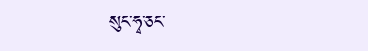སུང་ཧྭ་ཅང་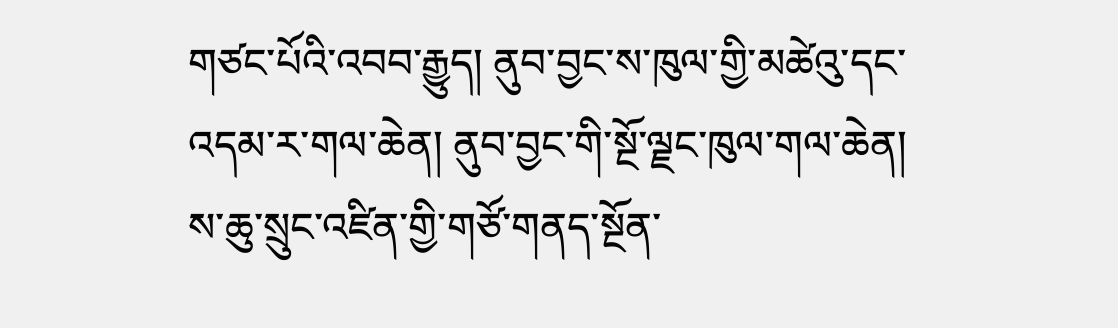གཙང་པོའི་འབབ་རྒྱུད། ནུབ་བྱང་ས་ཁུལ་གྱི་མཚེའུ་དང་འདམ་ར་གལ་ཆེན། ནུབ་བྱང་གི་སྔོ་ལྗང་ཁུལ་གལ་ཆེན། ས་ཆུ་སྲུང་འཛིན་གྱི་གཙོ་གནད་སྔོན་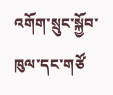འགོག་སྲུང་སྐྱོབ་ཁུལ་དང་གཙོ